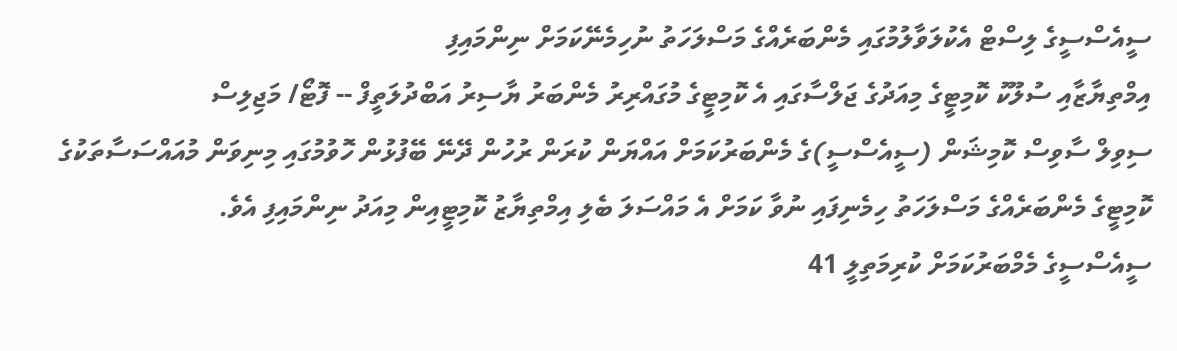ސީއެސްސީގެ ލިސްޓް އެކުލަވާލުމުގައި މެންބަރެއްގެ މަސްލަހަތު ނުހިމެނޭކަމަށް ނިންމައިފި
އިމްތިޔާޒާއި ސުލޫކު ކޮމިޓީގެ މިއަދުގެ ޖަލްސާގައި އެ ކޮމިޓީގެ މުގައްރިރު މެންބަރު ޔާސިރު އަބްދުލަތީފް -- ފޮޓޯ/ މަޖިލިސް
ސިވިލް ސާވިސް ކޮމިޝަން (ސީއެސްސީ)ގެ މެންބަރުކަމަށް އައްޔަން ކުރަން ރުހުން ދޭނޭ ބޭފުޅުން ހޮވުމުގައި މިނިވަން މުއައްސަސާތަކުގެ ކޮމިޓީގެ މެންބަރެއްގެ މަސްލަހަތު ހިމެނިފައި ނުވާ ކަމަށް އެ މައްސަލަ ބެލި އިމްތިޔާޒު ކޮމިޓީއިން މިއަދު ނިންމައިފި އެވެ.
ސީއެސްސީގެ މެމްބަރުކަމަށް ކުރިމަތިލީ 41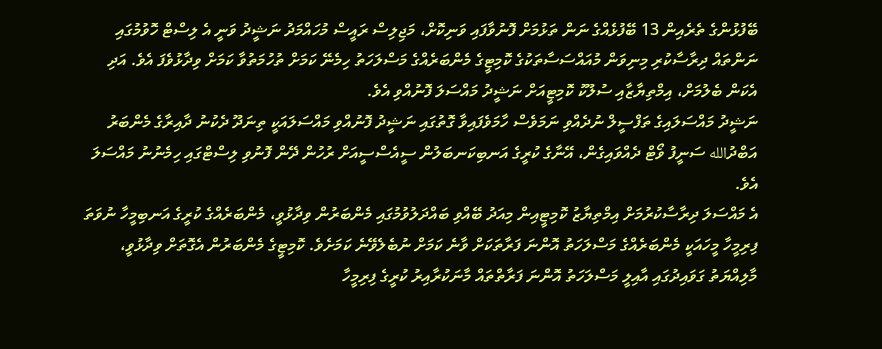ބޭފުޅުންގެ ތެރެއިން 13 ބޭފުޅެއްގެ ނަން ތަޅުމަށް ފޮނުވާފައި ވަނިކޮށް، މަޖިލިސް ރައީސް މުހައްމަދު ނަޝީދު ވަނީ އެ ލިސްޓް ހޮވުމުގައި ނަންތައް ދިރާސާކުރި މިނިވަން މުއައްސަސާތަކުގެ ކޮމިޓީގެ މެންބަރެއްގެ މަސްލަހަތު ހިމެނޭ ކަމަށް ތުހުމަތުވާ ކަމަށް ވިދާޅުވެފަ އެވެ. އަދި އެކަން ބެލުމަށް، އިމްތިޔާޒާއި ސުލޫކު ކޮމިޓީއަށް ނަޝީދު މައްސަލަ ފޮނުއްވި އެވެ.
ނަޝީދު މައްސަލައިގެ ތަފްސީލް ނުދެއްވި ނަމަވެސް ހާމަވެފައިވާ ގޮތުގައި ނަޝީދު ފޮނުއްވި މައްސަލައަކީ ތިނަދޫ ދެކުނު ދާއިރާގެ މެންބަރު އަބްދުالله ސަނީފު ވޯޓް ދެއްވައިގެން، އޭނާގެ ކުރީގެ އަނބިކަނބަލުން ސީއެސްސީއަށް ރުހުން ދޭން ފޮނުވި ލިސްޓްގައި ހިމެނުނު މައްސަލަ އެވެ.
އެ މައްސަލަ ދިރާސާކުރުމަށް އިމްތިޔާޒު ކޮމިޓީއިން މިއަދު ބޭއްވި ބައްދަލުވުމުގައި މެންބަރުން ވިދާޅުވީ، މެންބަރެއްގެ ކުރީގެ އަނބިމީހާ ނުވަތަ ފިރިމީހާ މީހައަކީ މެންބަރެއްގެ މަސްލަހަތު އޮންނަ ފަރާތަކަށް ވާނެ ކަމަށް ނުބެލެވޭނެ ކަމަށެވެ. ކޮމިޓީގެ މެންބަރުން އެގޮތަށް ވިދާޅުވީ، މާލިއްޔަތު ގަވައިދުގައި އާއިލީ މަސްލަހަތު އޮންނަ ފަރާތްތައް މާނަކުރާއިރު ކުރީގެ ފިރިމީހާ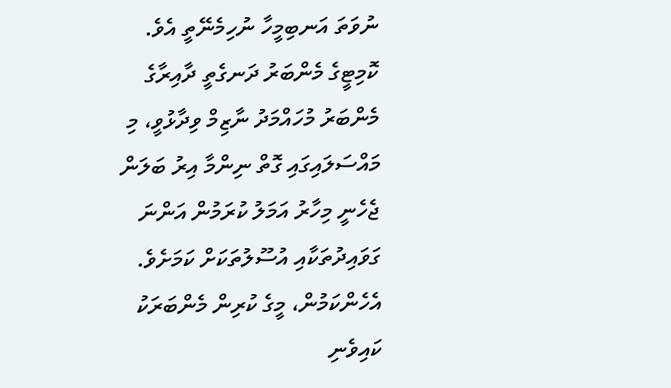ނުވަތަ އަނބިމީހާ ނުހިމެނޭތީ އެވެ.
ކޮމިޓީގެ މެންބަރު ދަނގެތީ ދާއިރާގެ މެންބަރު މުހައްމަދު ނާޒިމް ވިދާޅުވީ، މި މައްސަލައިގައި ގޮތް ނިންމާ އިރު ބަލަން ޖެހެނީ މިހާރު އަމަލު ކުރަމުން އަންނަ ގަވައިދުތަކާއި އުސޫލުތަކަށް ކަމަށެވެ. އެހެންކަމުން، މީގެ ކުރިން މެންބަރަކު ކައިވެނި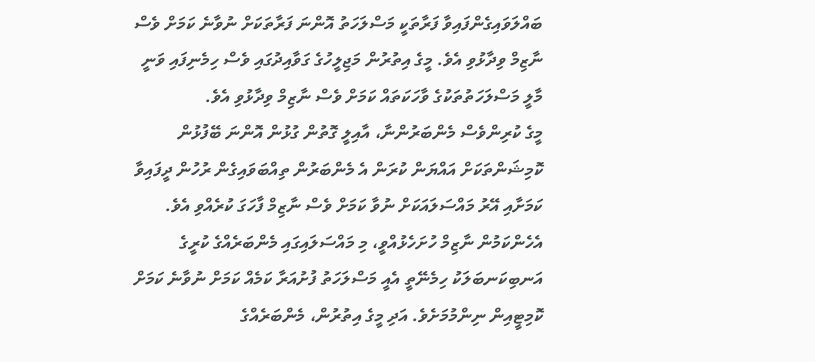ބައްލަވައިގެންފައިވާ ފަރާތަކީ މަސްލަހަތު އޮންނަ ފަރާތަކަށް ނުވާނެ ކަމަށް ވެސް ނާޒިމް ވިދާޅުވި އެވެ. މީގެ އިތުރުން މަޖިލީހުގެ ގަވާއިދުގައި ވެސް ހިމެނިފައި ވަނީ މާލީ މަސްލަހަތުތަކުގެ ވާހަކަތައް ކަމަށް ވެސް ނާޒިމް ވިދާޅުވި އެވެ.
މީގެ ކުރިންވެސް މެންބަރުންނާ، އާއިލީ ގޮތުން ގުޅުން އޮންނަ ބޭފުޅުން ކޮމިޝަންތަކަށް އައްޔަން ކުރަން އެ މެންބަރުން ތިއްބަވައިގެން ރުހުން ދީފައިވާ ކަމަށާއި އޭރު މައްސަލައަކަށް ނުވާ ކަމަށް ވެސް ނާޒިމް ފާހަގަ ކުރެއްވި އެވެ.
އެހެންކަމުން ނާޒިމް ހުށަހެޅުއްވީ، މި މައްސަލައިގައި މެންބަރެއްގެ ކުރީގެ އަނބިކަނބަލަކު ހިމެނޭތީ އެއީ މަސްލަހަތު ފުށުއަރާ ކަމެއް ކަމަށް ނުވާނެ ކަމަށް ކޮމިޓީއިން ނިންމުމަށެވެ. އަދި މީގެ އިތުރުން، މެންބަރެއްގެ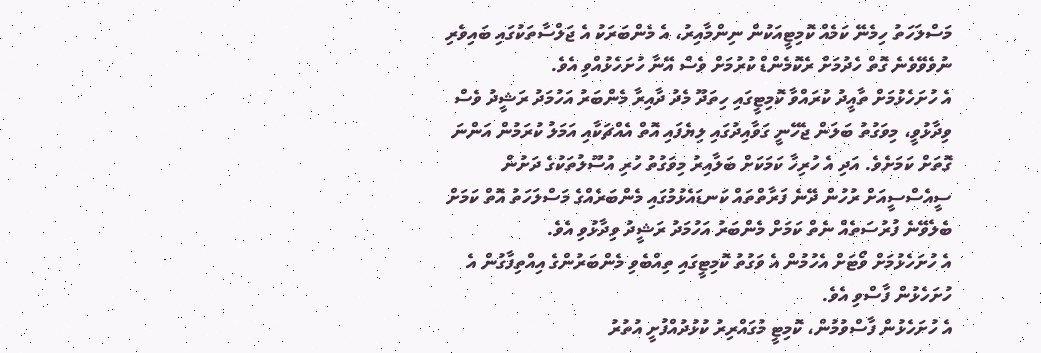މަސްލަހަތު ހިމެނޭ ކަމެއް ކޮމިޓީއަކުން ނިންމާއިރު، އެ މެންބަރަކު އެ ޖަލްސާތަކުގައި ބައިވެރި ނުވެވޭވެނެ ގޮތް ހެދުމަށް ރެކޮމެންޑް ކުރުމަށް ވެސް އޭނާ ހުށަހެޅުއްވި އެވެ.
އެ ހުށަހެޅުމަށް ތާއީދު ކުރައްވާ ކޮމިޓީގައި ހިތަދޫ މެދު ދާއިރާ މެންބަރު އަހުމަދު ރަޝީދު ވެސް ވިދާޅުވީ، މިވަގުތު ބަލަން ޖެހޭނީ ގަވާއިދުގައި ލިޔެފައި އޮތް އެއްޗަކާއި އަމަލު ކުރަމުން އަންނަ ގޮތަށް ކަމަށެވެ. އަދި އެ ހުރިހާ ކަމަކަށް ބަލާއިރު މިވަގުތު ހުރި އުސޫލުތަކުގެ ދަށުން ސީއެސްސީއަށް ރުހުން ދޭނެ ފަރާތްތައް ކަނޑައެޅުމުގައި މެންބަރެއްގެ މަސްލަހަތު އޮތް ކަމަށް ބެލެވޭނެ ފުރުސަތެއް ނެތް ކަމަށް މެންބަރު އަހުމަދު ރަޝީދު ވިދާޅުވި އެވެ.
އެ ހުށަހެޅުމަށް ވޯޓަށް އެހުމުން އެ ވަގުތު ކޮމިޓީގައި ތިއްބެވި މެންބަރުންގެ އިއްތިފާގުން އެ ހުށަހެޅުން ފާސްވި އެވެ.
އެ ހުށަހެޅުން ފާސްވުމުން، ކޮމިޓީ މުގައްރިރު ކުޅުދުއްފުށީ އުތުރު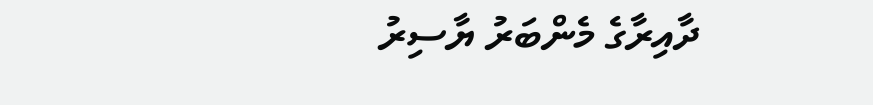ދާއިރާގެ މެންބަރު ޔާސިރު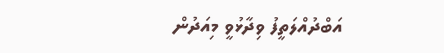އަބްދުއްލަތީފު ވިދާޅުވީ މިއަދުން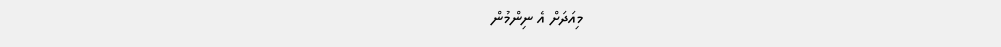މިއަދަށް އެ ނިންމުން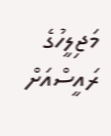މަޖިލީހުގެ ރައީސްއަށް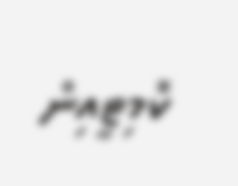ކޮމިޓީއިން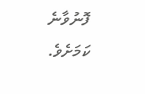ފޮނުވާނެ ކަމަށެވެ.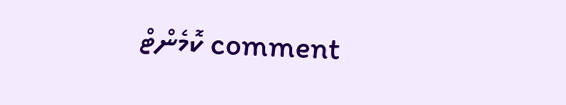comment ކޮމެންޓް